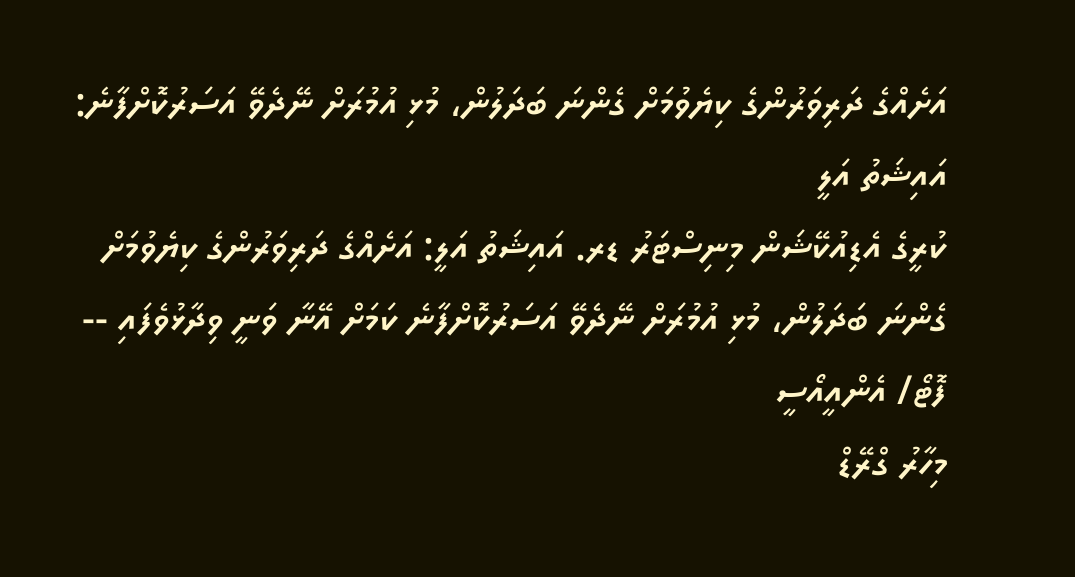އަށެއްގެ ދަރިވަރުންގެ ކިޔެވުމަށް ގެންނަ ބަދަލުން، މުޅި އުމުރަށް ނޭދެވޭ އަސަރުކޮށްފާނެ: އައިޝަތު އަލީ
ކުރީގެ އެޑިއުކޭޝަން މިނިސްޓަރު ޑރ. އައިޝަތު އަލީ: އަށެއްގެ ދަރިވަރުންގެ ކިޔެވުމަށް ގެންނަ ބަދަލުން، މުޅި އުމުރަށް ނޭދެވޭ އަސަރުކޮށްފާނެ ކަމަށް އޭނާ ވަނީ ވިދާޅުވެފައި -- ފޮޓޯ/ އެންއީއޯސީ
މިހާރު ގްރޭޑް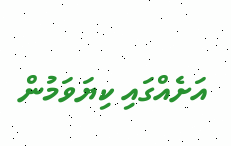އަށެއްގައި ކިޔަވަމުން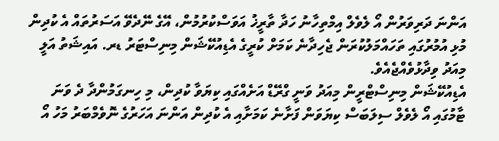އަންނަ ދަރިވަރުން އޯ ލެވެލް އިމްތިހާނު ހަދާ ތާރީޚު އަވަސްކުރުމުން، އޭގެ ނޭދެވޭ އަސަރުތައް އެ ކުދިން މުޅި އުމުރުގައި ތަހައްމަލުކުރަން ޖެހިދާނެ ކަމަށް ކުރީގެ އެޑިއުކޭޝަން މިނިސްޓަރު ޑރ. އައިޝަތު އަލީ މިއަދު ވިދާޅުވެއްޖެއެވެ.
އެޑިއުކޭޝަން މިނިސްޓްރީން މިއަދު ވަނީ ގްރޭޑް އަށެއްގައި ކިޔަވާ ކުދިން، މި ހިނގަމުންދާ ދެ ވަނަ ޓާމުގައި އޯ ލެވެލް ސިލަބަސް ކިޔަވަން ފަށާނެ ކަމަށާއި އެ ކުދިން އަންނަ އަހަރުގެ ނޮވެމްބަރު މަހު އޯ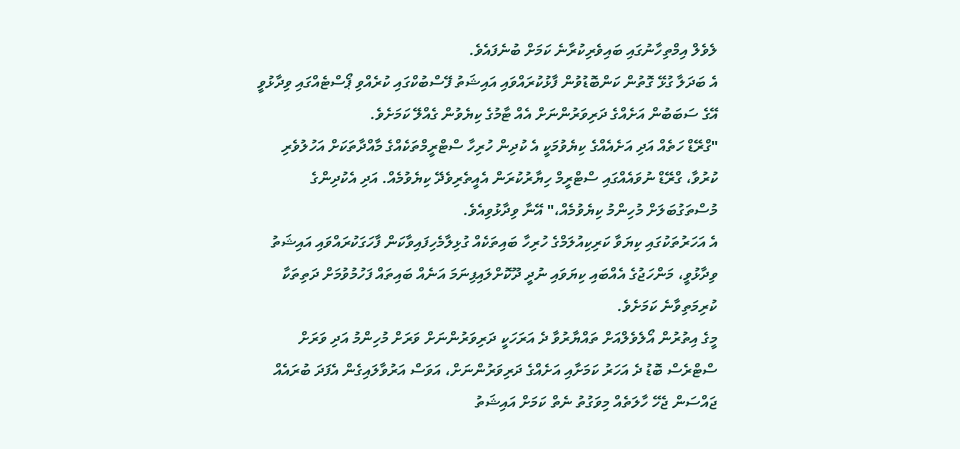ލެވެލް އިމްތިހާނުގައި ބައިވެރިކުރާނެ ކަމަށް ބުނެފައެވެ.
އެ ބަދަލާ ގުޅޭ ގޮތުން ކަންބޮޑުވުން ފާޅުކުރައްވައި އައިޝަތު ފޭސްބުކްގައި ކުރެއްވި ޕޯސްޓެއްގައި ވިދާޅުވީ އޭގެ ސަބަބުން އަށެއްގެ ދަރިވަރުންނަށް އެއް ޓާމުގެ ކިޔެވުން ގެއްލޭ ކަމަށެވެ.
"ގްރޭޑް ހަތެއް އަދި އަށެއެއްގެ ކިޔެވުމަކީ އެ ކުދިން ހުރިހާ ސްޓްރީމްތަކެއްގެ މާއްދާތަކަށް އަހުލުވެރި ކުރުވާ، ގްރޭޑް ނުވައެއްގައި ސްޓްރީމް ހިޔާރުކުރަން އެއީތެރިވެދޭ ކިޔެވުމެއް. އަދި އެކުދިންގެ މުސްތަގުބަލަށް މުހިންމު ކިޔެވުމެއް،" އޭނާ ވިދާޅުވިއެވެ.
އެ އަހަރުތަކުގައި ކިޔަވާ ކަރިކިއުލަމްގެ ހުރިހާ ބައިތަކެއް ގުޅިލާމެހިފައިވާކަން ފާހަގަކުރައްވައި އައިޝަތު ވިދާޅުވީ، މަންހަޖުގެ އެއްބައި ކިޔަވައި ނުދީ ދޫކޮށްލައިފިނަމަ އަނެއް ބައިތައް ފަހުމުވުމަށް ދަތިތަކާ ކުރިމަތިވާނެ ކަމަށެވެ.
މީގެ އިތުރުން އޯލެވެލްއަށް ތައްޔާރުވާ ދެ އަރަހަކީ ދަރިވަރުންނަށް ވަރަށް މުހިންމު އަދި ވަރަށް ސްޓްރެސް ބޮޑު ދެ އަހަރު ކަމަށާއި އަށެއްގެ ދަރިވަރުންނަށް، އަވަސް އަރުވާލައިގެން އެފަދަ ބުރައެއް ޖައްސަން ޖެހޭ ހާލަތެއް މިވަގުތު ނެތް ކަމަށް އައިޝަތު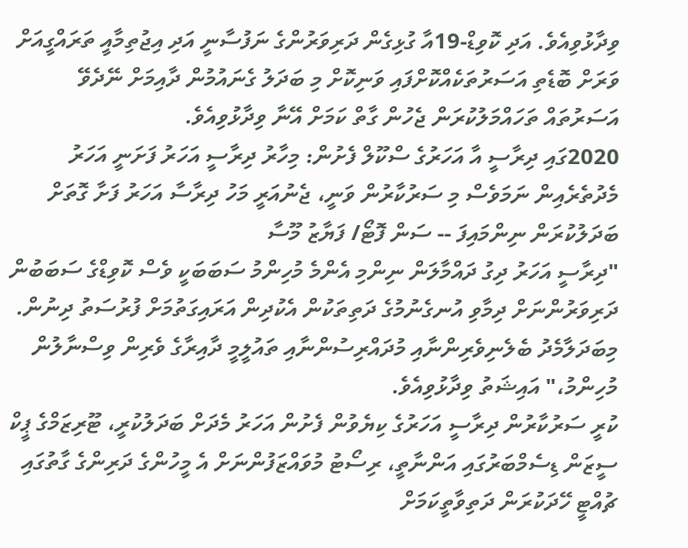ވިދާޅުވިއެވެ. އަދި ކޮވިޑް-19އާ ގުޅިގެން ދަރިވަރުންގެ ނަފުސާނީ އަދި އިޖުތިމާއީ ތަރައްގީއަށް ވަރަށް ބޮޑެތި އަސަރުތަކެއްކޮށްފައި ވަނިކޮށް މި ބަދަލު ގެނައުމުން ދާއިމަށް ނޭދެވޭ އަސަރުތައް ތަހައްމަލުކުރަން ޖެހުން ގާތް ކަމަށް އޭނާ ވިދާޅުވިއެވެ.
2020ގައި ދިރާސީ އާ އަހަރުގެ ސްކޫލް ފެށުން: މިހާރު ދިރާސީ އަހަރު ފަށަނީ އަހަރު މެދުތެރެއިން ނަމަވެސް މި ސަރުކާރުން ވަނީ، ޖެނުއަރީ މަހު ދިރާސާ އަހަރު ފަށާ ގޮތަށް ބަދަލުކުރަން ނިންމައިފަ -- ސަން ފޮޓޯ/ ފަޔާޒު މޫސާ
"ދިރާސީ އަހަރު ދިގު ދައްމާލަން ނިންމި އެންމެ މުހިންމު ސަބަބަކީ ވެސް ކޮވިޑްގެ ސަބަބުން ދަރިވަރުންނަށް ދިމާވި އުނގެނުމުގެ ދަތިތަކުން އެކުދިން އަރައިގަތުމަށް ފުރުސަތު ދިނުން. މިބަދަލާމެދު ބެލެނިވެރިންނާއި މުދައްރިސުންނާއި ތައުލީމީ ދާއިރާގެ ވެރިން ވިސްނާލުން މުހިންމު،" އައިޝަތު ވިދާޅުވިއެވެ.
ކުރީ ސަރުކާރުން ދިރާސީ އަހަރުގެ ކިޔެވުން ފެށުން އަހަރު މެދަށް ބަދަލުކުރީ، ޓޫރިޒަމްގެ ޕީކް ސީޒަން ޑިސެމްބަރުގައި އަންނާތީ، ރިސޯޓު މުވައްޒަފުންނަށް އެ މީހުންގެ ދަރިންގެ ގާތުގައި ޗުއްޓީ ހޭދަކުރަން ދަތިވާތީކަމަށް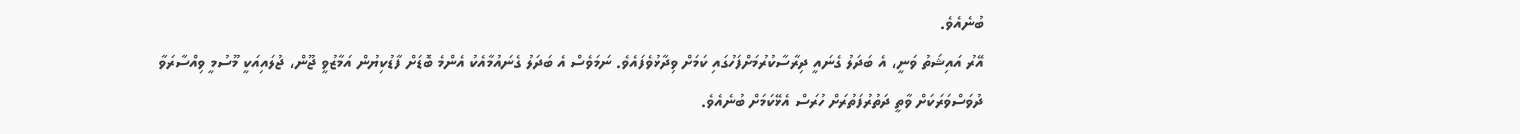ބުނެއެވެ.
އޭރު އައިޝަތު ވަނީ، އެ ބަދަލު ގެނައީ ދިރާސާކުރުމަށްފަހުގައި ކަމަށް ވިދާޅުވެފައެވެ. ނަމަވެސް އެ ބަދަލު ގެނައުމާއެކު އެންމެ ބޮޑަށް ފާޑުކިޔުން އަމާޒުވީ ޖޫން، ޖުލައިއަކީ މޫސުމީ ވިއްސާރަވާ ދުވަސްވަރަކަށް ވާތީ ދަތުރުފަތުރަށް ހުރަސް އެޅޭކަމަށް ބުނެއެވެ.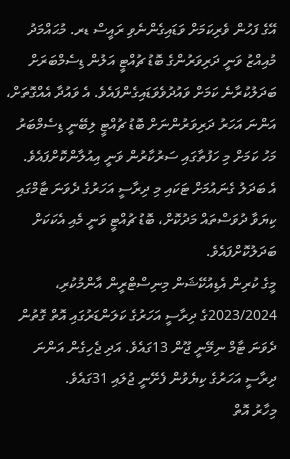އޭގެ ފަހުން ވެރިކަމަށް ވަޑައިގެންނެވި ރައީސް ޑރ. މުޙައްމަދު މުއިއްޒު ވަނީ ދަރިވަރުންގެ ބޮޑު ޗުއްޓީ އަލުން ޑިސެމްބަރަށް ބަދަލުކުރާނެ ކަމަށް ވައުދުވެވަޑައިގެންފައެވެ. އެ ވައުދާ އެއްގޮތަށް، އަންނަ އަހަރު ދަރިވަރުންނަށް ބޮޑު ޗުއްޓީ ލިބޭނީ ޑިސެމްބަރު މަހު ކަމަށް މި ހަފުތާގައި ސަރުކާރުން ވަނީ އިއުލާންކޮށްފައެވެ.
އެ ބަދަލު ގެނައުމަށް ޓަކައި މި ދިރާސީ އަހަރުގެ ދެވަނަ ޓާމްގައި ކިޔަވާ ދުވަސްތައް މަދުކޮށް، ބޮޑު ޗުއްޓީ ވަނީ މެއި އެކަކަށް ބަދަލުކޮށްފައެވެ.
މީގެ ކުރިން އެޑިއުކޭޝަން މިނިސްޓްރީން އާންމުކުރި، 2023/2024ގެ ދިރާސީ އަހަރުގެ ކަލަންޑަރުގައި އޮތް ގޮތުން ދެވަނަ ޓާމް ނިމޭނީ ޖޫން 13ގައެވެ. އަދި ޖެހިގެން އަންނަ ދިރާސީ އަހަރުގެ ކިޔެވުން ފެށޭނީ ޖުލައި 31ގައެވެ.
މިހާރު އޮތް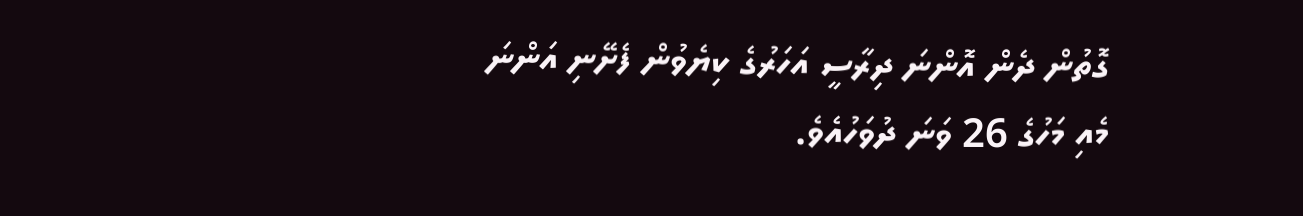ގޮތުން ދެން އޮންނަ ދިރާސީ އަހަރުގެ ކިޔެވުން ފެށޭނި އަންނަ މެއި މަހުގެ 26 ވަނަ ދުވަހުއެވެ.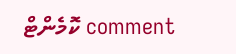comment ކޮމެންޓް